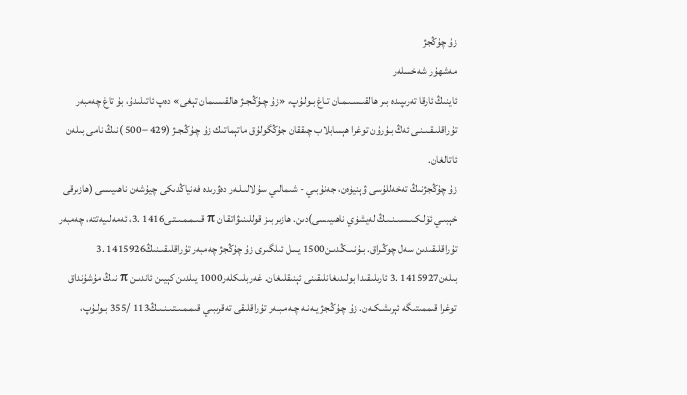زۇ چۇڭجژ
مەشھۇر شەخسلەر
ئاينىڭ ئارقا تەرىپىدە بىر ھالقىـسـىـمـان تـاغ بـولـۇپ، «زۇ چـۇڭـجـژ ھالقىسىمان تېغى» دەپ ئاتىلىدۇ، بۇ تاغ چەمبەر تۇراقلىـقـىـنـى ئەڭ بـۇرۇن توغرا ھېسابلاب چىققان جۇڭگولۇق ماتېماتىك زۇ چـۇڭـجـژ (429 −500 )نىڭ نامى بىلەن ئاتالغان.
زۇ چۇڭجژنىڭ تەخەللۇسى ۋېنيۈەن، جەنۇبىي - شىمالىي سۇلالىـلـەر دەۋرىدە فەنياڭدىكى چيۇشەن ناھىيىسى (ھازىرقى خېبىـي ئۆلـكـىـسـىـنـىـڭ لەيشۈي ناھىيىسى)دىن. ھازىر بىز قوللىنىۋاتقـان π قـىـمـمـىـتـى1416 .3، ئەمەلىيەتتە، چەمبەر تۇراقلىقىدىن سەل چوڭـراق. بـۇنـىـڭـدىـن1500 يـىـل ئىلگىرى زۇ چۇڭجژ چەمبەر تۇراقلىقىـنىڭ1415926 .3 بىلەن1415927 .3 ئارىلىقىدا بولىدىغانلىقىنى ئېنىقلىغان. غەربلىكلەر1000 يىلدىن كېيىن ئاندىـن π نىڭ مۇشۇنداق توغرا قىممىتىگە ئېرىشـكـەن. زۇ چـۇڭـجژ يـەنـە چـەمـبـەر تۇراقلىقى تەقرىبىي قىمـمـىـتـىـنـىـڭ113 /355 بـولـۇپ،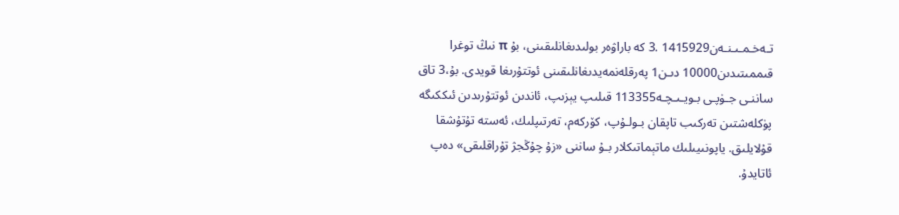تـەخـمـىـنـەن1415929 .3 كە باراۋەر بولىدىغانلىقىنى، بۇ π نىڭ توغرا قىممىتىدىن10000 دىـن1 پەرقلەنمەيدىغانلىقىنى ئوتتۇرىغا قويدى. بۇ،3 تاق ساننـى جـۈپـى بـويـىـچـە113355 قىلىپ يېزىپ، ئاندىن ئوتتۇرىدىن ئىككىگە پۈكلەشتىن تەركىب تاپقان بـولـۇپ، كۆركەم، تەرتىپلىك، ئەستە تۇتۇشقا قۇلايلىق. ياپونىيىلىك ماتېماتىكلار بـۇ ساننى «زۇ چۇڭجژ تۇراقلىقى» دەپ ئاتايدۇ.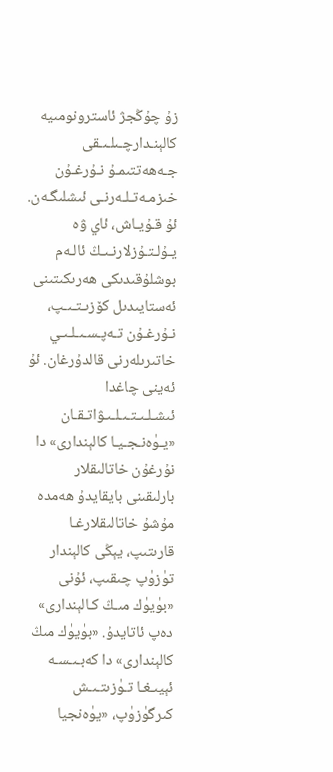زۇ چۇڭجژ ئاسترونومىيە كالېنـدارچـىلـىـقى جـەھەتتىمـۇ نـۇرغـۇن خىزمـەتـلـەرنـى ئىشلىگـەن. ئۇ قـۇيـاش، ئاي ۋە يـۇلـتـۇزلارنـىـڭ ئالـەم بوشلۇقىدىكى ھەرىكىتىنى ئەستايىدىل كۆزىـتـىـپ، نـۇرغـۇن تـەپـسـىـلـىـي خاتىرىلەرنى قالدۇرغان. ئۇ ئەينى چاغدا ئىشـلـىـتـىـلـىـۋاتـقـان «يـۈەنـجـيـا كالېندارى» دا نۇرغۇن خاتالىقلار بارلىقىنى بايقايدۇ ھەمدە مۇشۇ خاتالىقلارغـا قارىتىپ، يېڭى كالېندار تۈزۈپ چىقىپ، ئۇنى «بۈيۈك مىـڭ كـالېندارى» دەپ ئاتايدۇ. «بۈيۈك مىڭ كالېندارى» دا كەبـىـسـە ئېيىـغـا تـۈزىتـىـش كىرگۈزۈپ، «يۈەنجيا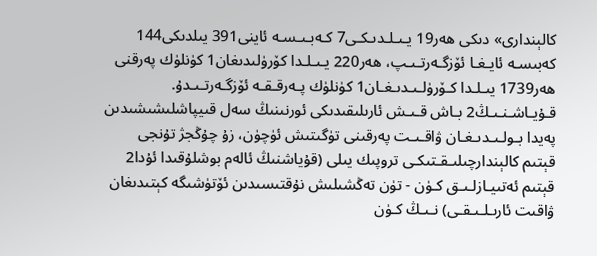كالېندارى» دىكى ھەر19 يـىـلـدىـكـى7 كـەبـىـسـە ئاينى391 يىلدىكى144 كەبىسـە ئايـغـا ئۆزگـەرتـىـپ، ھەر220 يـىـلـدا كۆرۈلىدىغان1 كۈنلۈك پەرقنى ھەر1739 يىـلـدا كـۆرۈلـىـدىـغـان1 كۈنلۈك پـەرقـقـە ئۆزگـەرتـىـدۇ. قـۇيـاشـنـىـڭ2 بـاش قـىـش ئارىلىقىدىكى ئورنىنىڭ سەل قىيپاشلىشىشىدىن پەيدا بـولـىـدىـغـان ۋاقـىـت پەرقىنى تۈگىتىش ئۈچۈن، زۇ چۇڭجژ تۇنجى قېتىم كالېندارچىلىـقـتىكـى تروپىك يىلى (قۇياشنىڭ ئالەم بوشلۇقىدا ئۇدا2 قېتىم ئەتىيـازلـىـق كـۈن - تۈن تەڭشىلىش نۇقتىسىدىن ئۆتۈشىگە كېتىدىغان ۋاقىت ئارىـلـىـقـى) نـىـڭ كـۈن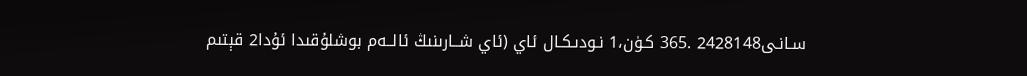سـانـى2428148 .365 كـۈن،1 نـودىـكـال ئاي (ئاي شــارىنىڭ ئالــەم بوشلۇقىدا ئۇدا2 قېتىم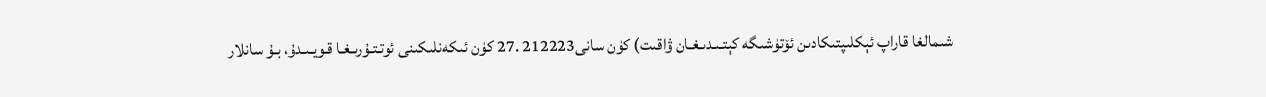شىمالغا قاراپ ئېكلىپتىكادىن ئۆتۈشىگە كېتـىـدىـغـان ۋاقىت) كۈن سانى212223 .27 كۈن ئىكەنلىكىنى ئوتـتـۇرىـغـا قـويـىـدۇ، بـۇ سانلار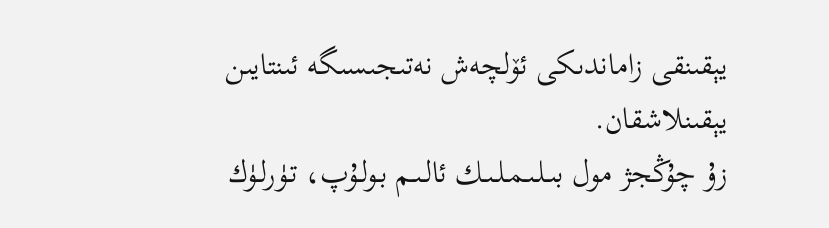يېقىنقى زاماندىكى ئۆلچەش نەتىجىسىگە ئىنتايىن يېقىنلاشقان.
زۇ چۇڭجژ مول بىـلـىـمـلـىـك ئالـىـم بـولـۇپ، تـۈرلـۈك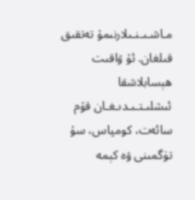مـاشـىـنـىلارنىمۇ تەتقىق قىلغان. ئۇ ۋاقىت ھېسابلاشقا ئىشلىـتـىـدىـغـان قۇم سائەت، كومپاس، سۇ تۈگمىنى ۋە كېمە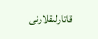قاتارلىقلارنى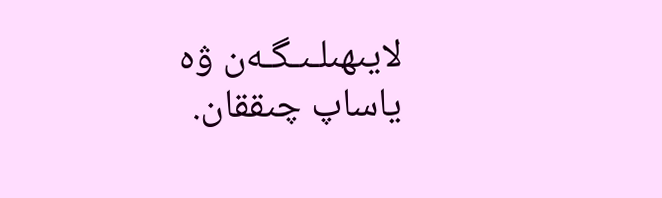لايىھىلـىـگـەن ۋە ياساپ چىققان.